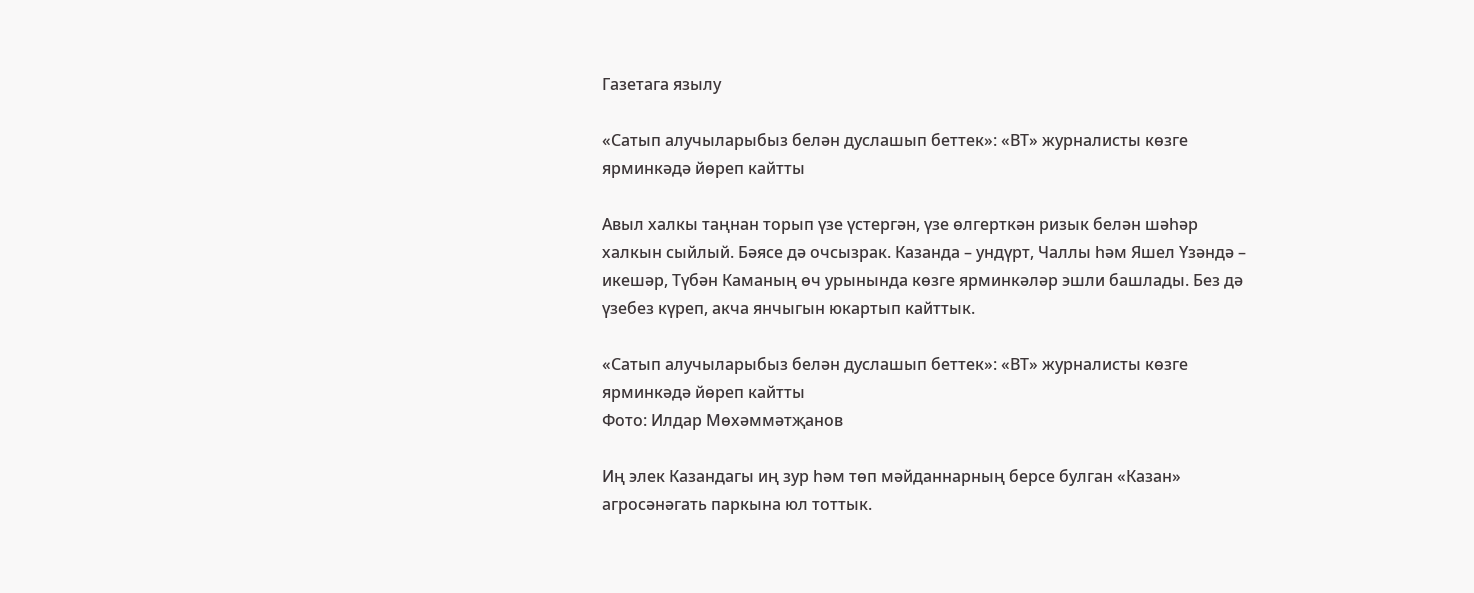Газетага язылу

«Сатып алучыларыбыз белән дуслашып беттек»: «ВТ» журналисты көзге ярминкәдә йөреп кайтты

Авыл халкы таңнан торып үзе үстергән, үзе өлгерткән ризык белән шәһәр халкын сыйлый. Бәясе дә очсызрак. Казанда – ундүрт, Чаллы һәм Яшел Үзәндә – икешәр, Түбән Каманың өч урынында көзге ярминкәләр эшли башлады. Без дә үзебез күреп, акча янчыгын юкартып кайттык.

«Сатып алучыларыбыз белән дуслашып беттек»: «ВТ» журналисты көзге ярминкәдә йөреп кайтты
Фото: Илдар Мөхәммәтҗанов

Иң элек Казандагы иң зур һәм төп мәйданнарның берсе булган «Казан» агросәнәгать паркына юл тоттык.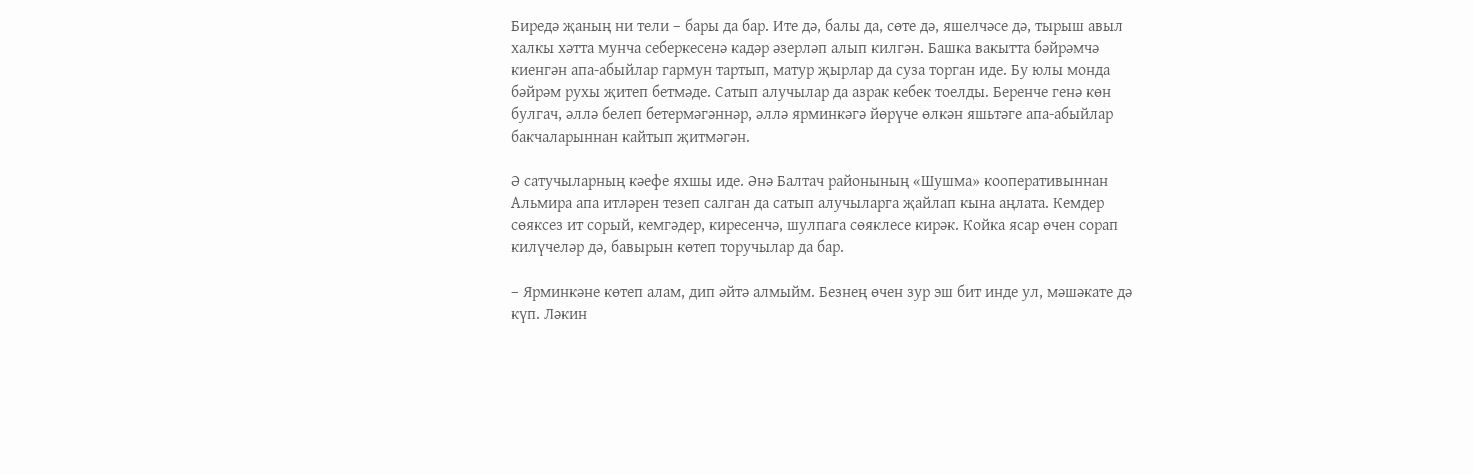Биредә җаның ни тели – бары да бар. Ите дә, балы да, сөте дә, яшелчәсе дә, тырыш авыл халкы хәтта мунча себеркесенә кадәр әзерләп алып килгән. Башка вакытта бәйрәмчә киенгән апа-абыйлар гармун тартып, матур җырлар да суза торган иде. Бу юлы монда бәйрәм рухы җитеп бетмәде. Сатып алучылар да азрак кебек тоелды. Беренче генә көн булгач, әллә белеп бетермәгәннәр, әллә ярминкәгә йөрүче өлкән яшьтәге апа-абыйлар бакчаларыннан кайтып җитмәгән.

Ә сатучыларның кәефе яхшы иде. Әнә Балтач районының «Шушма» кооперативыннан Альмира апа итләрен тезеп салган да сатып алучыларга җайлап кына аңлата. Кемдер сөяксез ит сорый, кемгәдер, киресенчә, шулпага сөяклесе кирәк. Койка ясар өчен сорап килүчеләр дә, бавырын көтеп торучылар да бар.

– Ярминкәне көтеп алам, дип әйтә алмыйм. Безнең өчен зур эш бит инде ул, мәшәкате дә күп. Ләкин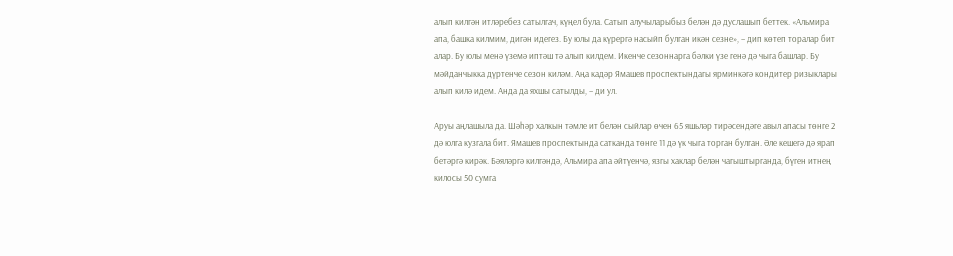алып килгән итләребез сатылгач, күңел була. Сатып алучыларыбыз белән дә дуслашып беттек. «Альмира апа, башка килмим, дигән идегез. Бу юлы да күрергә насыйп булган икән сезне», – дип көтеп торалар бит алар. Бу юлы менә үземә иптәш тә алып килдем. Икенче сезоннарга бәлки үзе генә дә чыга башлар. Бу мәйданчыкка дүртенче сезон киләм. Аңа кадәр Ямашев проспектындагы ярминкәгә кондитер ризыклары алып килә идем. Анда да яхшы сатылды, – ди ул.

Аруы аңлашыла да. Шәһәр халкын тәмле ит белән сыйлар өчен 65 яшьләр тирәсендәге авыл апасы төнге 2 дә юлга кузгала бит. Ямашев проспектында сатканда төнге 11 дә үк чыга торган булган. Әле кешегә дә ярап бетәргә кирәк. Бәяләргә килгәндә, Альмира апа әйтүенчә, язгы хаклар белән чагыштырганда, бүген итнең килосы 50 сумга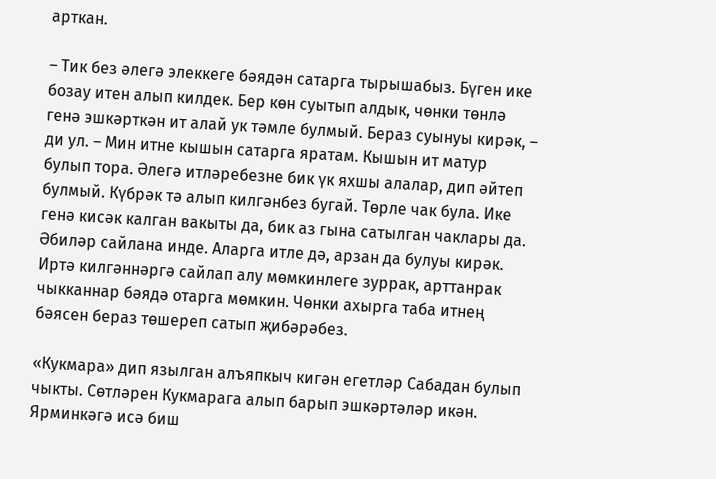арткан.

– Тик без әлегә элеккеге бәядән сатарга тырышабыз. Бүген ике бозау итен алып килдек. Бер көн суытып алдык, чөнки төнлә генә эшкәрткән ит алай ук тәмле булмый. Бераз суынуы кирәк, – ди ул. – Мин итне кышын сатарга яратам. Кышын ит матур булып тора. Әлегә итләребезне бик үк яхшы алалар, дип әйтеп булмый. Күбрәк тә алып килгәнбез бугай. Төрле чак була. Ике генә кисәк калган вакыты да, бик аз гына сатылган чаклары да. Әбиләр сайлана инде. Аларга итле дә, арзан да булуы кирәк. Иртә килгәннәргә сайлап алу мөмкинлеге зуррак, арттанрак чыкканнар бәядә отарга мөмкин. Чөнки ахырга таба итнең бәясен бераз төшереп сатып җибәрәбез.

«Кукмара» дип язылган алъяпкыч кигән егетләр Сабадан булып чыкты. Сөтләрен Кукмарага алып барып эшкәртәләр икән. Ярминкәгә исә биш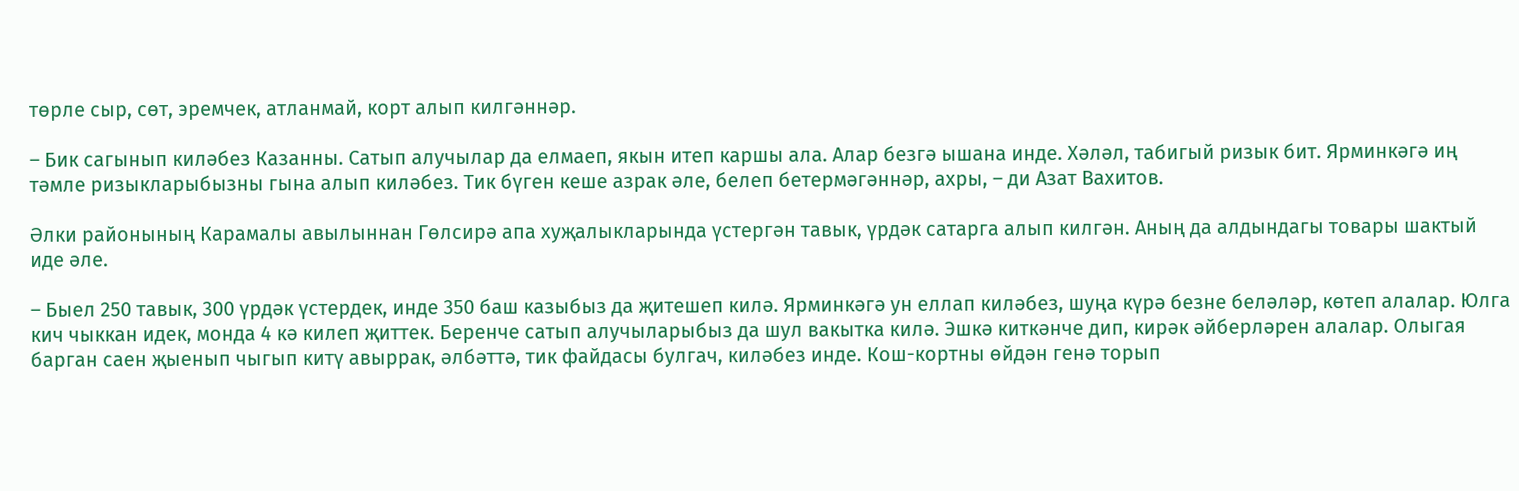төрле сыр, сөт, эремчек, атланмай, корт алып килгәннәр.

– Бик сагынып киләбез Казанны. Сатып алучылар да елмаеп, якын итеп каршы ала. Алар безгә ышана инде. Хәләл, табигый ризык бит. Ярминкәгә иң тәмле ризыкларыбызны гына алып киләбез. Тик бүген кеше азрак әле, белеп бетермәгәннәр, ахры, – ди Азат Вахитов.

Әлки районының Карамалы авылыннан Гөлсирә апа хуҗалыкларында үстергән тавык, үрдәк сатарга алып килгән. Аның да алдындагы товары шактый иде әле.

– Быел 250 тавык, 300 үрдәк үстердек, инде 350 баш казыбыз да җитешеп килә. Ярминкәгә ун еллап киләбез, шуңа күрә безне беләләр, көтеп алалар. Юлга кич чыккан идек, монда 4 кә килеп җиттек. Беренче сатып алучыларыбыз да шул вакытка килә. Эшкә киткәнче дип, кирәк әйберләрен алалар. Олыгая барган саен җыенып чыгып китү авыррак, әлбәттә, тик файдасы булгач, киләбез инде. Кош-кортны өйдән генә торып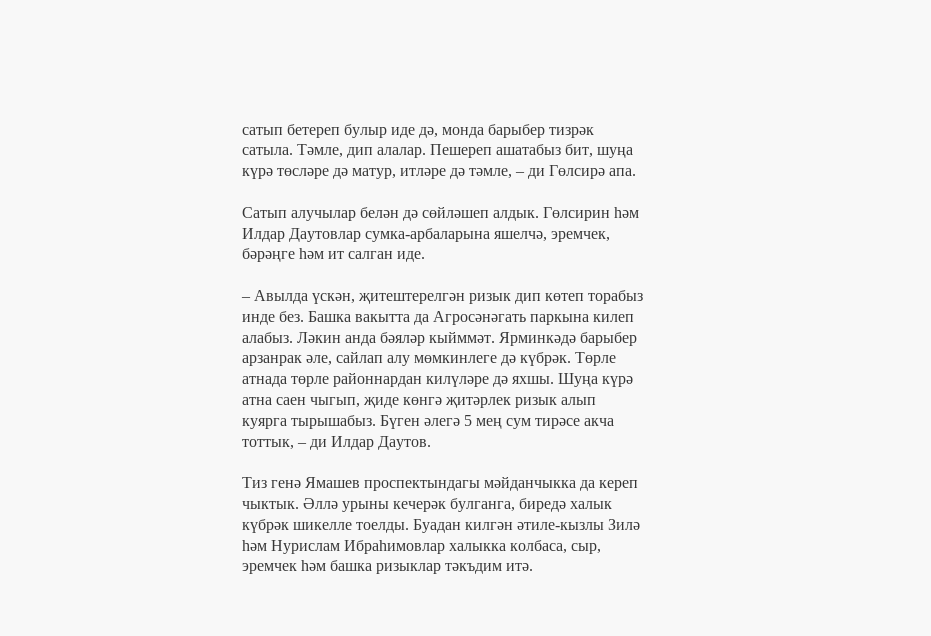сатып бетереп булыр иде дә, монда барыбер тизрәк сатыла. Тәмле, дип алалар. Пешереп ашатабыз бит, шуңа күрә төсләре дә матур, итләре дә тәмле, – ди Гөлсирә апа.

Сатып алучылар белән дә сөйләшеп алдык. Гөлсирин һәм Илдар Даутовлар сумка-арбаларына яшелчә, эремчек, бәрәңге һәм ит салган иде.

– Авылда үскән, җитештерелгән ризык дип көтеп торабыз инде без. Башка вакытта да Агросәнәгать паркына килеп алабыз. Ләкин анда бәяләр кыйммәт. Ярминкәдә барыбер арзанрак әле, сайлап алу мөмкинлеге дә күбрәк. Төрле атнада төрле районнардан килүләре дә яхшы. Шуңа күрә атна саен чыгып, җиде көнгә җитәрлек ризык алып куярга тырышабыз. Бүген әлегә 5 мең сум тирәсе акча тоттык, – ди Илдар Даутов.

Тиз генә Ямашев проспектындагы мәйданчыкка да кереп чыктык. Әллә урыны кечерәк булганга, биредә халык күбрәк шикелле тоелды. Буадан килгән әтиле-кызлы Зилә һәм Нурислам Ибраһимовлар халыкка колбаса, сыр, эремчек һәм башка ризыклар тәкъдим итә.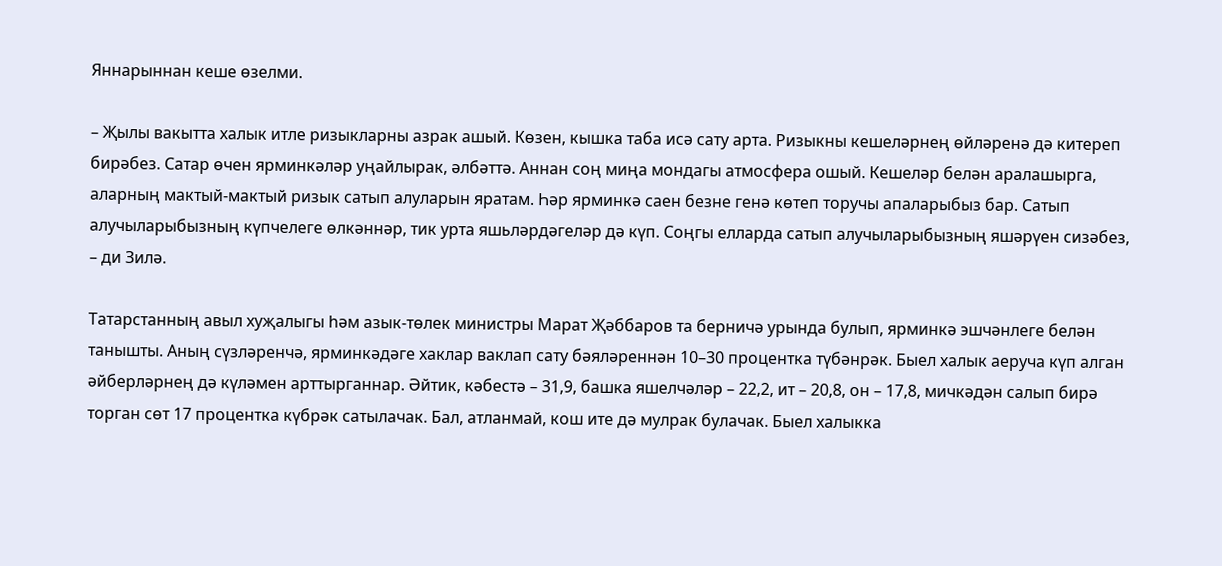Яннарыннан кеше өзелми.

– Җылы вакытта халык итле ризыкларны азрак ашый. Көзен, кышка таба исә сату арта. Ризыкны кешеләрнең өйләренә дә китереп бирәбез. Сатар өчен ярминкәләр уңайлырак, әлбәттә. Аннан соң миңа мондагы атмосфера ошый. Кешеләр белән аралашырга, аларның мактый-мактый ризык сатып алуларын яратам. Һәр ярминкә саен безне генә көтеп торучы апаларыбыз бар. Сатып алучыларыбызның күпчелеге өлкәннәр, тик урта яшьләрдәгеләр дә күп. Соңгы елларда сатып алучыларыбызның яшәрүен сизәбез, – ди Зилә.

Татарстанның авыл хуҗалыгы һәм азык-төлек министры Марат Җәббаров та берничә урында булып, ярминкә эшчәнлеге белән танышты. Аның сүзләренчә, ярминкәдәге хаклар ваклап сату бәяләреннән 10–30 процентка түбәнрәк. Быел халык аеруча күп алган әйберләрнең дә күләмен арттырганнар. Әйтик, кәбестә – 31,9, башка яшелчәләр – 22,2, ит – 20,8, он – 17,8, мичкәдән салып бирә торган сөт 17 процентка күбрәк сатылачак. Бал, атланмай, кош ите дә мулрак булачак. Быел халыкка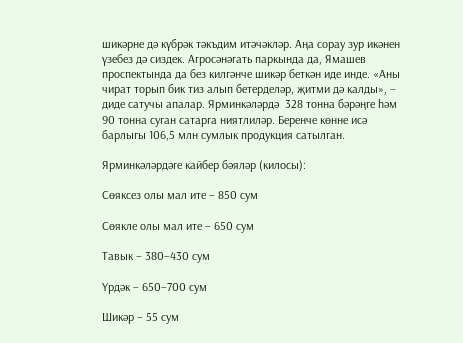шикәрне дә күбрәк тәкъдим итәчәкләр. Аңа сорау зур икәнен үзебез дә сиздек. Агросәнәгать паркында да, Ямашев проспектында да без килгәнче шикәр беткән иде инде. «Аны чират торып бик тиз алып бетерделәр, җитми дә калды», – диде сатучы апалар. Ярминкәләрдә  328 тонна бәрәңге һәм 90 тонна суган сатарга ниятлиләр. Беренче көнне исә барлыгы 106,5 млн сумлык продукция сатылган.

Ярминкәләрдәге кайбер бәяләр (килосы):

Сөяксез олы мал ите – 850 сум

Сөякле олы мал ите – 650 сум

Тавык – 380–430 сум

Үрдәк – 650–700 сум

Шикәр – 55 сум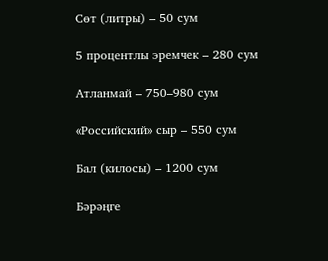Сөт (литры) – 50 сум

5 процентлы эремчек – 280 сум

Атланмай – 750–980 сум

«Российский» сыр – 550 сум

Бал (килосы) – 1200 сум

Бәрәңге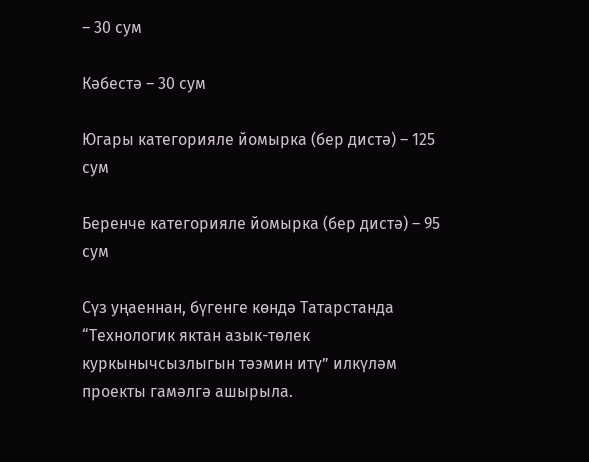– 30 сум

Кәбестә – 30 сум

Югары категорияле йомырка (бер дистә) – 125 сум

Беренче категорияле йомырка (бер дистә) – 95 сум

Сүз уңаеннан, бүгенге көндә Татарстанда “Технологик яктан азык-төлек куркынычсызлыгын тәэмин итү” илкүләм проекты гамәлгә ашырыла.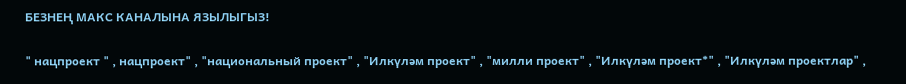БЕЗНЕҢ МАКС КАНАЛЫНА ЯЗЫЛЫГЫЗ!

" нацпроект " , нацпроект" , "национальный проект" , "Илкүләм проект" , "милли проект" , "Илкүләм проект*" , "Илкүләм проектлар" ,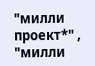"милли проект*" , "милли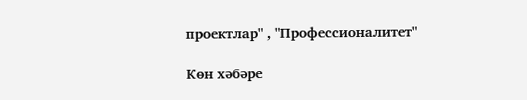проектлар" , "Профессионалитет"

Көн хәбәре